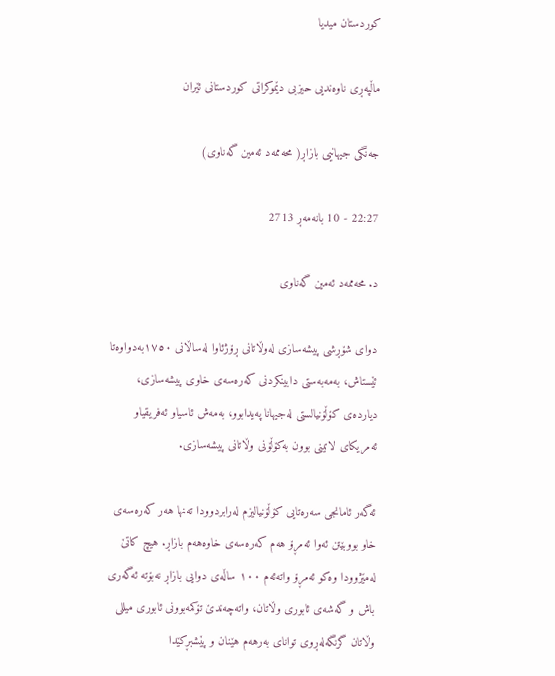کوردستان میدیا

ماڵپەڕی ناوەندیی حیزبی دێموکراتی کوردستانی ئێران

جەنگی جیهانیی بازاڕ( محه‌ممه‌د ئه‌مین گه‌ناوی‌)

22:27 - 10 بانەمەڕ 2713

د. محه‌ممه‌د ئه‌مین گه‌ناوی‌

دوای شۆڕشی پیشه‌سازی له‌وڵاتانی ڕۆژئاوا له‌ساڵانی ١٧٥٠به‌دواوه‌تا ئێستاش، به‌مه‌به‌ستی دابینكردنی كه‌ره‌سه‌ی خاوی پیشه‌سازی، دیارده‌ی كۆڵۆنیالستی له‌جیهانا په‌یدابوو، به‌مه‌ش ئاسیاو ئه‌فریقیاو ئه‌مریكای لاتینی بوون به‌كۆڵۆنی وڵاتانی پیشه‌سازی.

ئه‌گه‌ر ئامانجی سه‌ره‌تایی كۆڵۆنیالیزم له‌رابردوودا ته‌نها هه‌ر كه‌ره‌سه‌ی خاو بووبێتن ئه‌وا ئه‌مڕۆ هه‌م كه‌ره‌سه‌ی خاوه‌هه‌م بازاڕ. هیچ كاتێ له‌مێژوودا وه‌كو ئه‌مڕۆ واته‌ئه‌م ١٠٠ ساڵه‌ی دوایی بازاڕ نه‌بۆته‌ ئه‌گه‌ری باش و گه‌شه‌ی ئابوری وڵاتان، واته‌چه‌ندێ تۆكمه‌بوونی ئابوری میللی وڵاتان گرنگه‌له‌ڕوی توانای به‌رهه‌م هێنان و پێشبڕكێدا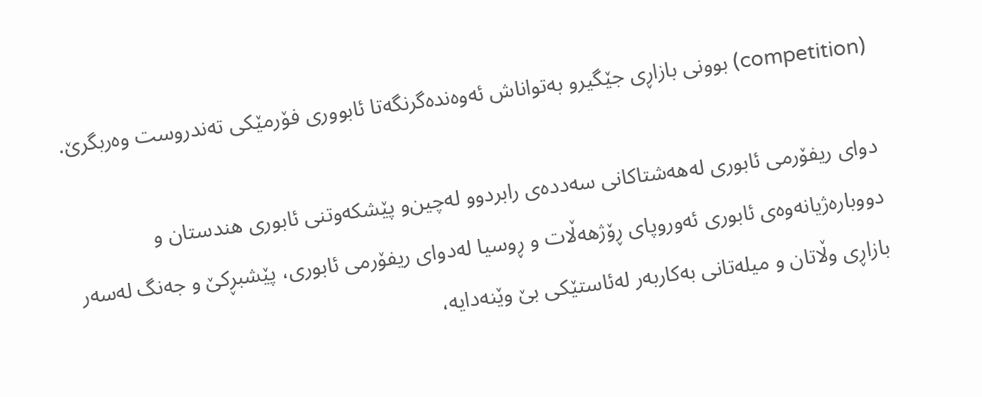(competition) بوونی بازاڕی جێگیرو به‌تواناش ئه‌وه‌نده‌گرنگه‌تا ئابووری فۆرمێكی ته‌ندروست وه‌ربگرێ.

دوای ریفۆرمی ئابوری له‌هه‌شتاكانی سه‌دده‌ی رابردوو له‌چین‌و پێشكه‌وتنی ئابوری هندستان و دووباره‌ژیانه‌وه‌ی ئابوری ئه‌وروپای ڕۆژهه‌ڵات و ڕوسیا له‌دوای ریفۆرمی ئابوری، پێشبڕكێ و جه‌نگ له‌سه‌ر بازاڕی وڵاتان و میله‌تانی به‌كاربه‌ر له‌ئاستێكی بێ وێنه‌دایه‌،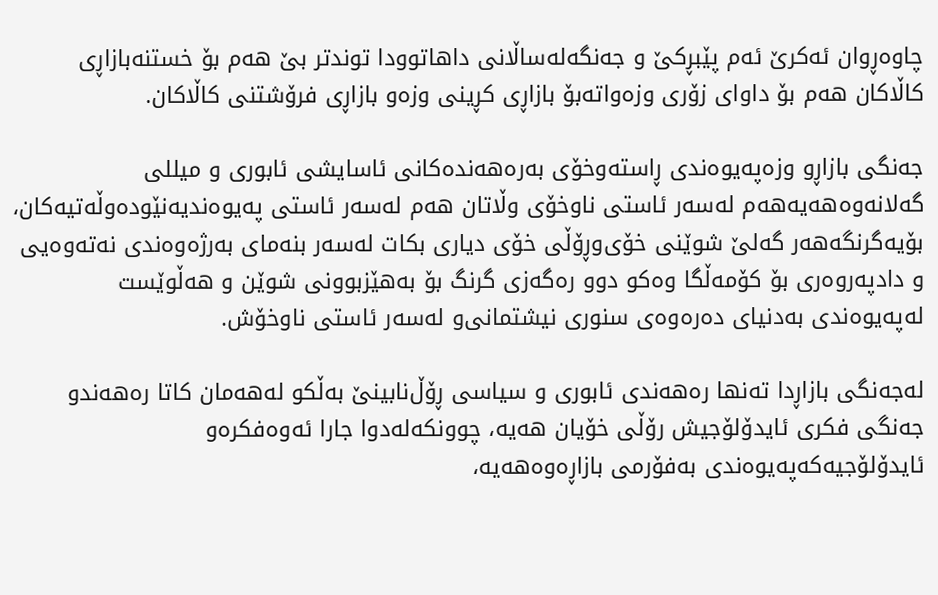چاوه‌ڕوان ئه‌كرێ ئه‌م پێبڕكێ و جه‌نگه‌له‌ساڵانی داهاتوودا توندتر بێ هه‌م بۆ خستنه‌بازاڕی كاڵاكان هه‌م بۆ داوای زۆری وزه‌واته‌بۆ بازاڕی كڕینی وزه‌و بازاڕی فرۆشتنی كاڵاكان.

جه‌نگی بازاڕو وزه‌په‌یوه‌ندی ڕاسته‌وخۆی به‌ره‌هه‌نده‌كانی ئاسایشی ئابوری و میللی گه‌لانه‌وه‌هه‌یه‌هه‌م له‌سه‌ر ئاستی ناوخۆی وڵاتان هه‌م له‌سه‌ر ئاستی په‌یوه‌ندیه‌نێوده‌وڵه‌تیه‌كان، بۆیه‌گرنگه‌هه‌ر گه‌لێ شوێنی خۆی‌وڕۆڵی خۆی دیاری بكات له‌سه‌ر بنه‌مای به‌رژه‌وه‌ندی نه‌ته‌وه‌یی و دادپه‌روه‌ری بۆ كۆمه‌ڵگا وه‌كو دوو ره‌گه‌زی گرنگ بۆ به‌هێزبوونی شوێن و هه‌ڵوێست له‌په‌یوه‌ندی به‌دنیای ده‌ره‌وه‌ی سنوری نیشتمانی‌و له‌سه‌ر ئاستی ناوخۆش.

له‌جه‌نگی بازاڕدا ته‌نها ره‌هه‌ندی ئابوری و سیاسی ڕۆڵ‌نابینێ به‌ڵكو له‌هه‌مان كاتا ره‌هه‌ندو جه‌نگی فكری ئایدۆلۆجیش رۆڵی خۆیان هه‌یه‌، چوونكه‌له‌دوا جارا ئه‌وه‌فكره‌و ئایدۆلۆجیه‌كه‌په‌یوه‌ندی به‌فۆرمی بازاڕه‌وه‌هه‌یه‌،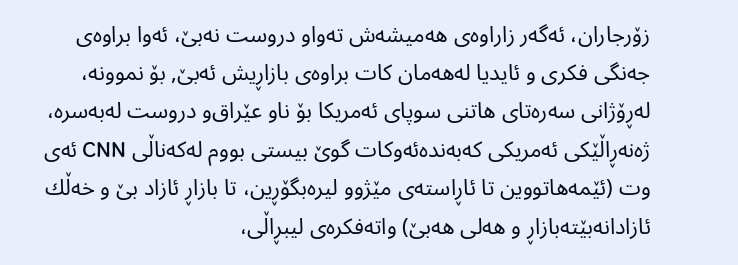زۆرجاران، ئه‌گه‌ر زاراوه‌ی هه‌میشه‌ش ته‌واو دروست نه‌بێ، ئه‌وا براوه‌ی جه‌نگی فكری و ئایدیا له‌هه‌مان كات براوه‌ی بازاڕیش ئه‌بێ, بۆ نموونه‌، له‌ڕۆژانی سه‌ره‌تای هاتنی سوپای ئه‌مریكا بۆ ناو عێراق‌و دروست له‌به‌سره‌، ژه‌نه‌ڕاڵێكی ئه‌مریكی كه‌به‌نده‌ئه‌وكات گوێ بیستی بووم له‌كه‌ناڵی CNN ئه‌ی وت (ئێمه‌هاتووین تا ئاڕاسته‌ی مێژوو لیره‌بگۆڕین، تا بازاڕ ئازاد بێ و خه‌ڵك ئازادانه‌بێته‌بازاڕ و هه‌لی هه‌بێ) واته‌فكره‌ی لیبڕاڵی،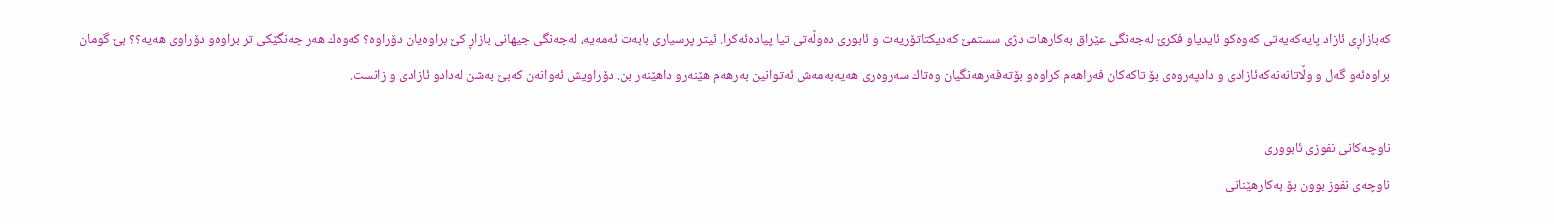كه‌بازاڕی ئازاد پایه‌كه‌یه‌تی كه‌وه‌كو ئایدیاو فكرێ له‌جه‌نگی عێراق به‌كارهات دژی سستمێ كه‌دیكتاتۆریه‌ت و ئابوری ده‌وڵه‌تی تیا پیاده‌ئه‌كرا. ئیتر پرسیاری بابه‌ت ئه‌مه‌یه‌، له‌جه‌نگی جیهانی بازاڕ كێ براوه‌یان دۆراوه‌؟ كه‌وه‌ك هه‌ر جه‌نگێكی تر براوه‌و دۆراوی هه‌یه‌؟؟ بێ گومان براوه‌ئه‌و گه‌ل و وڵاتانه‌نه‌كه‌ئازادی و دادپه‌روه‌ی بۆ تاكه‌كان فه‌راهه‌م كراوه‌و بۆته‌فه‌رهه‌نگیان وه‌تاك سه‌روه‌ری هه‌یه‌به‌مه‌ش ئه‌توانین به‌رهه‌م هێنه‌رو داهێنه‌ر بن. دۆراویش ئه‌وانه‌ن كه‌بێ به‌شن له‌دادو ئازادی و زانست.

ناوچه‌كانی نفوزی ئابووری
ناوچه‌ی نفوز بوون بۆ به‌كارهێنانی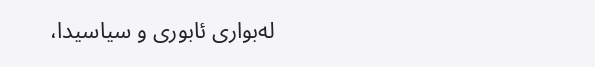له‌بواری ئابوری و سیاسیدا،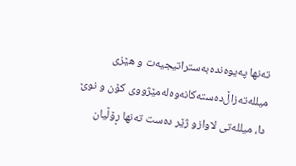ته‌نها په‌یوه‌نده‌به‌ستراتیجیه‌ت و هێزی میلله‌ته‌زاڵ‌ده‌سته‌كانه‌وه‌له‌مێژووی كۆن و نوێ دا، میلله‌تی لاوازو ژێر ده‌ست ته‌نها ڕۆڵیان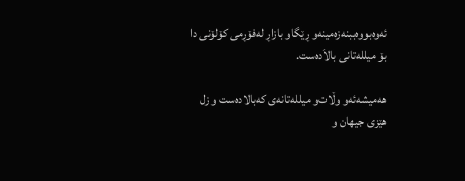ئه‌وه‌بووه‌ببنه‌زه‌مینه‌و ڕێگاو بازاڕ له‌فۆڕمی كۆلۆنی دا بۆ میلله‌تانی بالاَده‌ست.

هه‌میشه‌ئه‌و وڵات‌و میلله‌تانه‌ی كه‌بالاده‌ست و زل هێزی جیهان و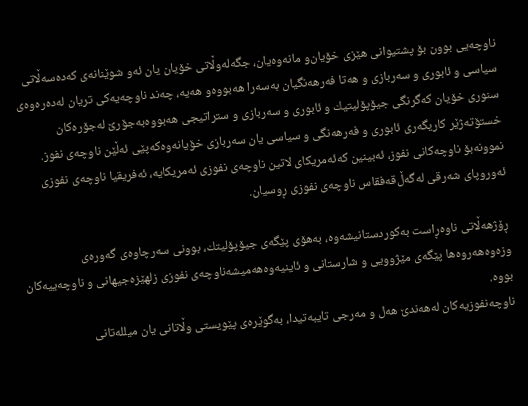ناوچه‌یی بوون بۆ پشتیوانی هێزی خۆیان‌و مانه‌وه‌یان، جگه‌له‌وڵاتی خۆیان یان ئه‌و شوێنانه‌ی كه‌ده‌سه‌ڵاتی سیاسی و ئابوری و سه‌ربازی و هه‌تا فه‌رهه‌نگیان به‌سه‌را هه‌بووه‌و هه‌یه‌، چه‌ند ناوچه‌یه‌كی تریان له‌ده‌ره‌وه‌ی سنوری خۆیان كه‌گرنگی جیۆپۆلیتیك و ئابوری و سه‌ربازی و ستراتیجی هه‌بووه‌به‌جۆرێ له‌جۆره‌كان خستۆته‌ژێر كاریگه‌ری ئابوری و فه‌رهه‌نگی و سیاسی یان سه‌ربازی خۆیانه‌وه‌كه‌پێی ئه‌ڵێن ناوچه‌ی نفوز. نموونه‌بۆ ناوچه‌كانی نفوز، ئه‌بینین كه‌ئه‌مریكای لاتین ناوچه‌ی نفوزی ئه‌مریكایه‌، ئه‌فریقیا ناوچه‌ی نفوزی ئه‌وروپای شه‌رقی له‌گه‌ڵ‌قه‌فقاس ناوچه‌ی نفوزی ڕوسیان.

ڕۆژهه‌ڵاتی ناوه‌ڕاست به‌كوردستانیشه‌وه‌، به‌هۆی پێگه‌ی جیۆپۆلیتك، بوونی سه‌رچاوه‌ی گه‌وره‌ی وزه‌وه‌هه‌روه‌ها پێگه‌ی مێژوویی و شارستانی و ئاینیه‌وه‌هه‌میشه‌ناوچه‌ی نفوزی زلهێزه‌جیهانی و ناوچه‌ییه‌كان بووه‌.
ناوچه‌نفوزیه‌كان له‌هه‌ندێ هه‌ل و مه‌رجی تایبه‌تیدا، به‌گوێره‌ی پێویستی وڵاتانی یان میلله‌تانی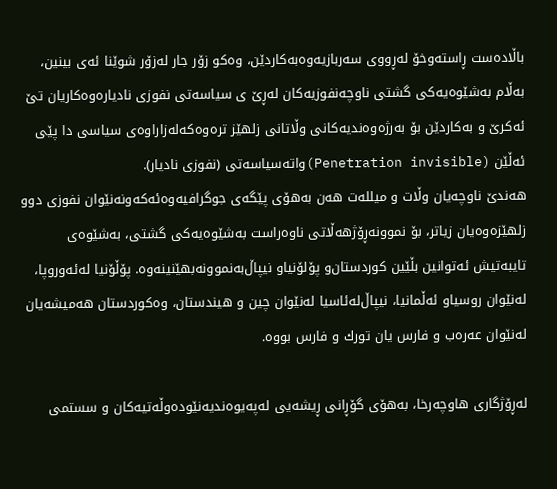باڵاده‌ست ڕاسته‌وخۆ له‌ڕووی سه‌ربازیه‌وه‌به‌كاردێن، وه‌كو زۆر جار له‌زۆر شوێنا ئه‌ی بینین، به‌ڵام به‌شێوه‌یه‌كی گشتی ناوچه‌نفوزیه‌كان له‌ڕێ ی سیاسه‌تی نفوزی نادیاره‌وه‌كاریان تێ ئه‌كرێ و به‌كاردێن بۆ به‌رژه‌وه‌ندیه‌كانی وڵاتانی زلهێز تره‌وه‌كه‌له‌زاراوه‌ی سیاسی دا پێی ئه‌ڵێن (Penetration invisible)واته‌سیاسه‌تی (نفوزی نادیار).
هه‌ندێ ناوچه‌یان وڵات و میلله‌ت هه‌ن به‌هۆی پێگه‌ی جوگرافیه‌وه‌ئه‌كه‌ونه‌نێوان نفوزی دوو زلهێزه‌وه‌یان زیاتر، بۆ نموونه‌ڕۆژهه‌ڵاتی ناوه‌راست به‌شێوه‌یه‌كی گشتی، به‌شێوه‌ی تایبه‌تیش ئه‌توانین بڵێین كوردستان‌و پۆلۆنیا‌و نیپاڵ‌به‌نموونه‌بهێنینه‌وه‌. پۆڵۆنیا له‌ئه‌وروپا، له‌نێوان روسیاو ئه‌ڵمانیا، نیپاڵ‌له‌ئاسیا له‌نێوان چین و هیندستان، وه‌كوردستان هه‌میشه‌یان له‌نێوان عه‌ره‌ب و فارس یان تورك و فارس بووه‌.

له‌ڕۆژگاری هاوچه‌رخا، به‌هۆی گۆڕانی ڕیشه‌یی له‌په‌یوه‌ندیه‌نێوده‌وڵه‌تیه‌كان و سستمی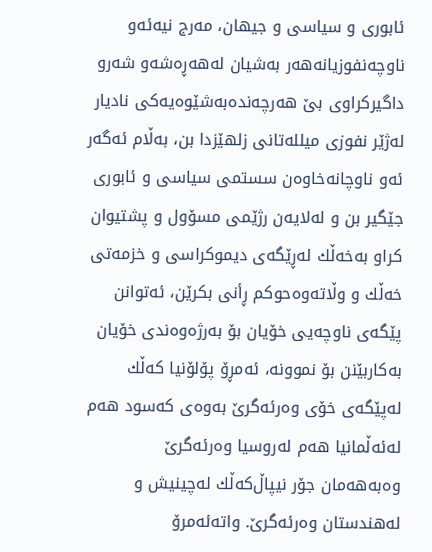ئابوری و سیاسی و جیهان، مه‌رج نیه‌ئه‌و ناوچه‌نفوزیانه‌هه‌ر به‌شیان له‌هه‌ڕه‌شه‌و شه‌رو داگیركراوی بێ هه‌رچه‌نده‌به‌شێوه‌یه‌كی نادیار له‌ژێر نفوزی میلله‌تانی زلهێزدا بن، به‌ڵام ئه‌گه‌ر ئه‌و ناوچانه‌خاوه‌ن سستمی سیاسی و ئابوری جێگیر بن و له‌لایه‌ن رژێمی مسۆول و پشتیوان كراو به‌خه‌ڵك له‌ڕێگه‌ی دیموكراسی و خزمه‌تی خه‌ڵك و وڵاته‌وه‌حوكم ڕأنی بكرێن، ئه‌توانن پێگه‌ی ناوچه‌یی خۆیان بۆ به‌رژه‌وه‌ندی خۆیان به‌كاربێنن بۆ نموونه‌، ئه‌مڕۆ پۆلۆنیا كه‌ڵك له‌پێگه‌ی خۆی وه‌رئه‌گرێ به‌وه‌ی كه‌سود هه‌م له‌ئه‌ڵمانیا هه‌م له‌روسیا وه‌رئه‌گرێ وه‌به‌هه‌مان جۆر نیپاڵ‌كه‌ڵك له‌چینیش و له‌هندستان وه‌رئه‌گرێ. واته‌ئه‌مرۆ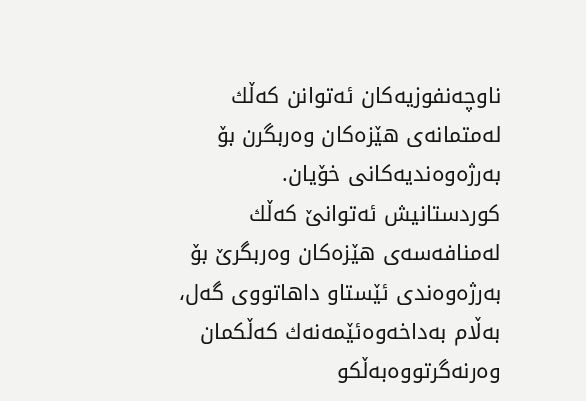ناوچه‌نفوزیه‌كان ئه‌توانن كه‌ڵك له‌متمانه‌ی هێزه‌كان وه‌ربگرن بۆ به‌رژه‌وه‌ندیه‌كانی خۆیان.
كوردستانیش ئه‌توانێ كه‌ڵك له‌منافه‌سه‌ی هێزه‌كان وه‌ربگرێ بۆ به‌رژه‌وه‌ندی ئێستاو داهاتووی گه‌ل، به‌ڵام به‌داخه‌وه‌ئێمه‌نه‌ك كه‌ڵكمان وه‌رنه‌گرتووه‌به‌ڵكو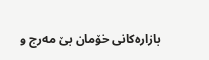بازاره‌كانی خۆمان بێ مه‌رج و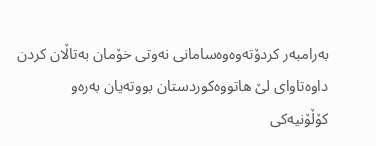به‌رامبه‌ر كردۆته‌وه‌وه‌سامانی نه‌وتی خۆمان به‌تاڵان كردن داوه‌تاوای لێ هاتووه‌كوردستان بووته‌یان به‌ره‌و كۆڵۆنیه‌كی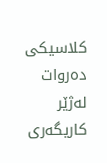كلاسیكی ده‌روات له‌ژێر كاریگه‌ری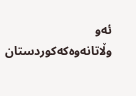ئه‌و وڵاتانه‌وه‌كه‌كوردستان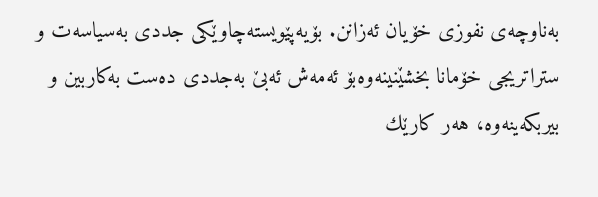به‌ناوچه‌ی نفوزی خۆیان ئه‌زانن. بۆیه‌پێویسته‌چاوێكی جددی به‌سیاسه‌ت و ستراتریجی خۆمانا بخشێنینه‌وه‌بۆ ئه‌مه‌ش ئه‌بێ به‌جددی ده‌ست به‌كاربین و بیربكه‌ینه‌وه‌، هه‌ر كارێك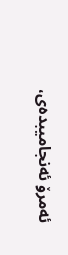ئه‌مرۆ ئه‌نجامیبده‌ی‌،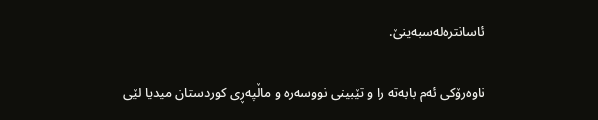ئاسانتره‌له‌سبه‌ینێ.

ناوەرۆکی ئەم بابەتە را و تێبینی نووسەرە و ماڵپەڕی کوردستان میدیا لێی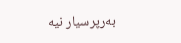بەرپرسیار نیە